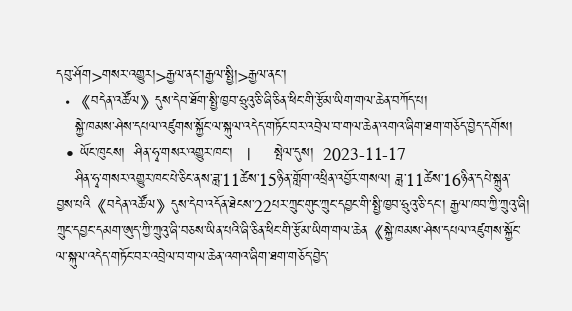དབུ་ཤོག>གསར་འགྱུར།>རྒྱལ་ནང་།རྒྱལ་སྤྱི།>རྒྱལ་ནང་།
  • 《བདེན་འཚོལ》དུས་དེབ་ཐོག་སྤྱི་ཁྱབ་ཧྲུའུ་ཅི་ཞི་ཅིན་ཕིང་གི་རྩོམ་ཡིག་གལ་ཆེན་བཀོད་པ།
    སྐྱེ་ཁམས་ཤེས་དཔལ་འཛུགས་སྐྱོང་ལ་སྐུལ་འདེད་གཏོང་བར་འབྲེལ་བ་གལ་ཆེན་འགའ་ཞིག་ཐག་གཅོད་བྱེད་དགོས།
  • ཡོང་ཁུངས།  ཤིན་ཧྭ་གསར་འགྱུར་ཁང་།   |     སྤེལ་དུས།  2023-11-17
    ཤིན་ཧྭ་གསར་འགྱུར་ཁང་པེ་ཅིང་ནས་ཟླ་11ཚེས་15ཉིན་གློག་འཕྲིན་འབྱོར་གསལ། ཟླ་11ཚེས་16ཉིན་དཔེ་སྐྲུན་བྱས་པའི《བདེན་འཚོལ》དུས་དེབ་འདོན་ཐེངས་22པར་ཀྲུང་གུང་ཀྲུང་དབྱང་གི་སྤྱི་ཁྱབ་ཧྲུའུ་ཅི་དང་། རྒྱལ་ཁབ་ཀྱི་ཀྲུའུ་ཞི། ཀྲུང་དབྱང་དམག་ཨུད་ཀྱི་ཀྲུའུ་ཞི་བཅས་ཡིན་པའི་ཞི་ཅིན་ཕིང་གི་རྩོམ་ཡིག་གལ་ཆེན《སྐྱེ་ཁམས་ཤེས་དཔལ་འཛུགས་སྐྱོང་ལ་སྐུལ་འདེད་གཏོང་བར་འབྲེལ་བ་གལ་ཆེན་འགའ་ཞིག་ཐག་གཅོད་བྱེད་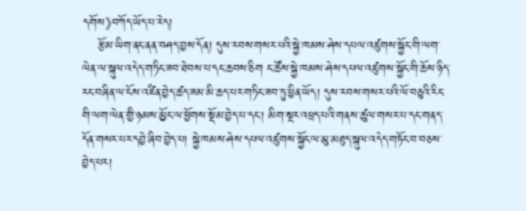དགོས》བཀོད་ཡོད་པ་རེད།
    རྩོམ་ཡིག་ནང་ནན་བཤད་བྱས་དོན། དུས་རབས་གསར་པའི་སྐྱེ་ཁམས་ཤེས་དཔལ་འཛུགས་སྐྱོང་གི་ལག་ལེན་ལ་སྐུལ་འདེད་གཏིང་ཟབ་ཐེབས་པ་དང་ཆབས་ཅིག ང་ཚོས་སྐྱེ་ཁམས་ཤེས་དཔལ་འཛུགས་སྐྱོང་གི་ཆོས་ཉིད་རང་བཞིན་ལ་ངོས་འཛིན་བྱེད་ཚད་ཟམ་མི་ཆད་པར་གཏིང་ཟབ་ཏུ་ཕྱིན་ཡོད། དུས་རབས་གསར་པའི་ལོ་བཅུའི་རིང་གི་ལག་ལེན་གྱི་ཉམས་མྱོང་ལ་ཕྱོགས་སྡོམ་བྱེད་པ་དང་། མིག་སྔར་འཕྲད་པའི་གནས་ཚུལ་གསར་པ་དང་གནད་དོན་གསར་པར་དབྱེ་ཞིབ་བྱེད་པ། སྐྱེ་ཁམས་ཤེས་དཔལ་འཛུགས་སྐྱོང་ལ་མུ་མཐུད་སྐུལ་འདེད་གཏོང་བ་བཅས་བྱེད་པར།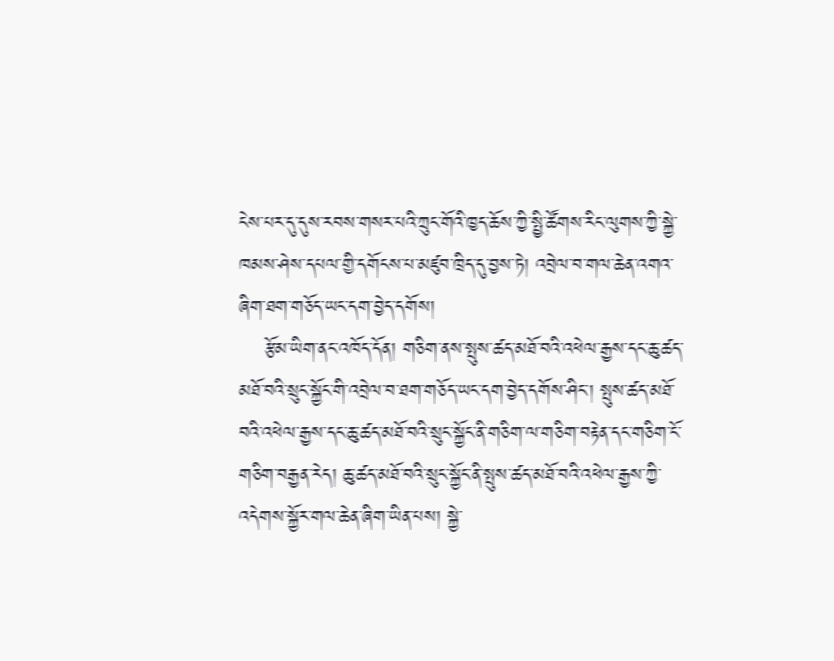ངེས་པར་དུ་དུས་རབས་གསར་པའི་ཀྲུང་གོའི་ཁྱད་ཆོས་ཀྱི་སྤྱི་ཚོགས་རིང་ལུགས་ཀྱི་སྐྱེ་ཁམས་ཤེས་དཔལ་གྱི་དགོངས་པ་མཛུབ་ཁྲིད་དུ་བྱས་ཏེ། འབྲེལ་བ་གལ་ཆེན་འགའ་ཞིག་ཐག་གཅོད་ཡང་དག་བྱེད་དགོས།
    རྩོམ་ཡིག་ནང་འཁོད་དོན། གཅིག་ནས་སྤུས་ཚད་མཐོ་བའི་འཕེལ་རྒྱས་དང་ཆུ་ཚད་མཐོ་བའི་སྲུང་སྐྱོང་གི་འབྲེལ་བ་ཐག་གཅོད་ཡང་དག་བྱེད་དགོས་ཤིང་། སྤུས་ཚད་མཐོ་བའི་འཕེལ་རྒྱས་དང་ཆུ་ཚད་མཐོ་བའི་སྲུང་སྐྱོང་ནི་གཅིག་ལ་གཅིག་བརྟེན་དང་གཅིག་ངོ་གཅིག་བརྒྱན་རེད། ཆུ་ཚད་མཐོ་བའི་སྲུང་སྐྱོང་ནི་སྤུས་ཚད་མཐོ་བའི་འཕེལ་རྒྱས་ཀྱི་འདེགས་སྐྱོར་གལ་ཆེན་ཞིག་ཡིན་པས། སྐྱེ་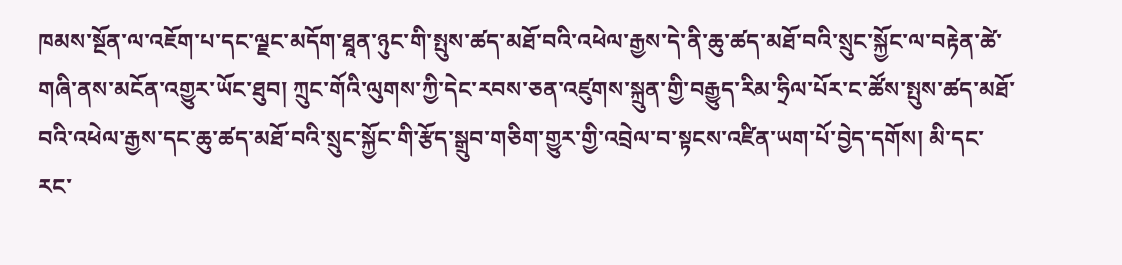ཁམས་སྔོན་ལ་འཇོག་པ་དང་ལྗང་མདོག་ཐཱན་ཉུང་གི་སྤུས་ཚད་མཐོ་བའི་འཕེལ་རྒྱས་དེ་ནི་ཆུ་ཚད་མཐོ་བའི་སྲུང་སྐྱོང་ལ་བརྟེན་ཚེ་གཞི་ནས་མངོན་འགྱུར་ཡོང་ཐུབ། ཀྲུང་གོའི་ལུགས་ཀྱི་དེང་རབས་ཅན་འཛུགས་སྐྲུན་གྱི་བརྒྱུད་རིམ་ཧྲིལ་པོར་ང་ཚོས་སྤུས་ཚད་མཐོ་བའི་འཕེལ་རྒྱས་དང་ཆུ་ཚད་མཐོ་བའི་སྲུང་སྐྱོང་གི་རྩོད་སྒྲུབ་གཅིག་གྱུར་གྱི་འབྲེལ་བ་སྟངས་འཛིན་ཡག་པོ་བྱེད་དགོས། མི་དང་རང་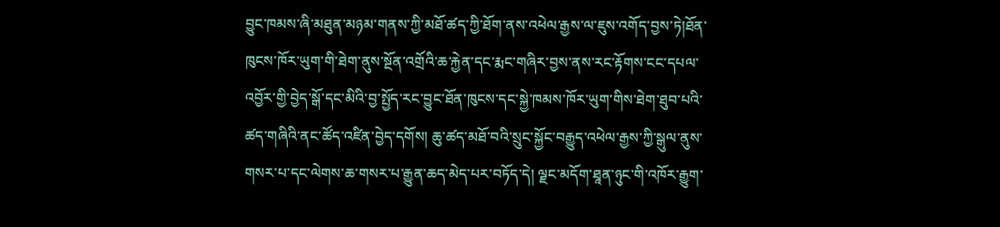བྱུང་ཁམས་ཞི་མཐུན་མཉམ་གནས་ཀྱི་མཐོ་ཚད་ཀྱི་ཐོག་ནས་འཕེལ་རྒྱས་ལ་ཇུས་འགོད་བྱས་ཏེ།ཐོན་ཁུངས་ཁོར་ཡུག་གི་ཐེག་ནུས་སྔོན་འགྲོའི་ཆ་རྐྱེན་དང་རྨང་གཞིར་བྱས་ནས་རང་རྟོགས་ངང་དཔལ་འབྱོར་གྱི་བྱེད་སྒོ་དང་མིའི་བྱ་སྤྱོད་རང་བྱུང་ཐོན་ཁུངས་དང་སྐྱེ་ཁམས་ཁོར་ཡུག་གིས་ཐེག་ཐུབ་པའི་ཚད་གཞིའི་ནང་ཚོད་འཛིན་བྱེད་དགོས། ཆུ་ཚད་མཐོ་བའི་སྲུང་སྐྱོང་བརྒྱུད་འཕེལ་རྒྱས་ཀྱི་སྒུལ་ནུས་གསར་པ་དང་ལེགས་ཆ་གསར་པ་རྒྱུན་ཆད་མེད་པར་བཏོད་དེ། ལྗང་མདོག་ཐཱན་ཉུང་གི་འཁོར་རྒྱུག་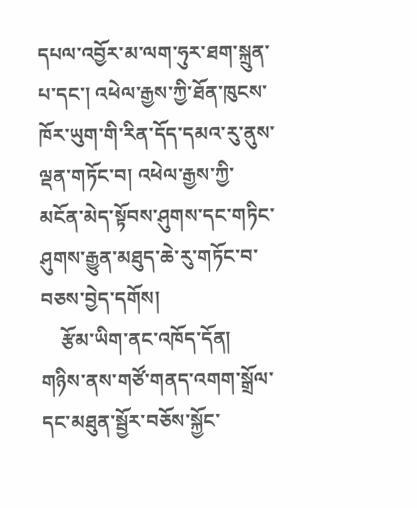དཔལ་འབྱོར་མ་ལག་ཧུར་ཐག་སྐྲུན་པ་དང་། འཕེལ་རྒྱས་ཀྱི་ཐོན་ཁུངས་ཁོར་ཡུག་གི་རིན་དོད་དམའ་རུ་ནུས་ལྡན་གཏོང་བ། འཕེལ་རྒྱས་ཀྱི་མངོན་མེད་སྟོབས་ཤུགས་དང་གཏིང་ཤུགས་རྒྱུན་མཐུད་ཆེ་རུ་གཏོང་བ་བཅས་བྱེད་དགོས།
    རྩོམ་ཡིག་ནང་འཁོད་དོན། གཉིས་ནས་གཙོ་གནད་འགག་སྒྲོལ་དང་མཐུན་སྦྱོར་བཅོས་སྐྱོང་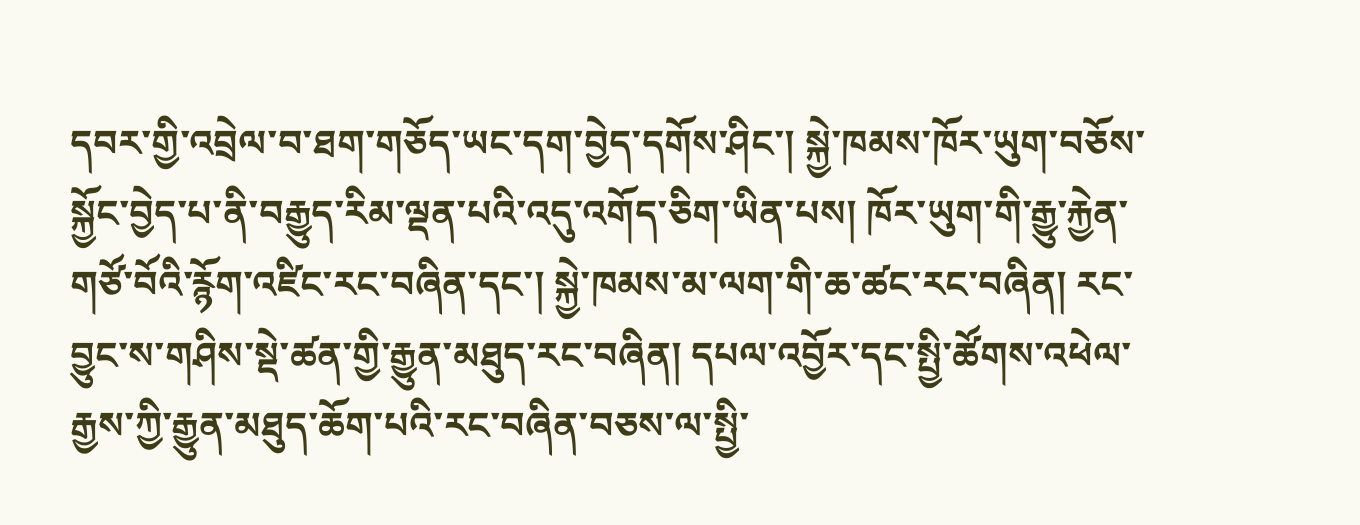དབར་གྱི་འབྲེལ་བ་ཐག་གཅོད་ཡང་དག་བྱེད་དགོས་ཤིང་། སྐྱེ་ཁམས་ཁོར་ཡུག་བཅོས་སྐྱོང་བྱེད་པ་ནི་བརྒྱུད་རིམ་ལྡན་པའི་འདུ་འགོད་ཅིག་ཡིན་པས། ཁོར་ཡུག་གི་རྒྱུ་རྐྱེན་གཙོ་བོའི་རྙོག་འཛིང་རང་བཞིན་དང་། སྐྱེ་ཁམས་མ་ལག་གི་ཆ་ཚང་རང་བཞིན། རང་བྱུང་ས་གཤིས་སྡེ་ཚན་གྱི་རྒྱུན་མཐུད་རང་བཞིན། དཔལ་འབྱོར་དང་སྤྱི་ཚོགས་འཕེལ་རྒྱས་ཀྱི་རྒྱུན་མཐུད་ཆོག་པའི་རང་བཞིན་བཅས་ལ་སྤྱི་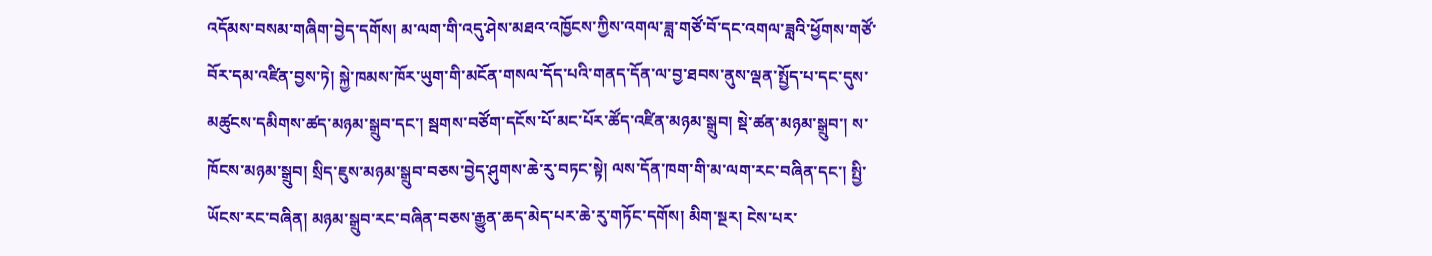འདོམས་བསམ་གཞིག་བྱེད་དགོས། མ་ལག་གི་འདུ་ཤེས་མཐའ་འཁྱོངས་ཀྱིས་འགལ་ཟླ་གཙོ་བོ་དང་འགལ་ཟླའི་ཕྱོགས་གཙོ་བོར་དམ་འཛིན་བྱས་ཏེ། སྐྱེ་ཁམས་ཁོར་ཡུག་གི་མངོན་གསལ་དོད་པའི་གནད་དོན་ལ་བྱ་ཐབས་ནུས་ལྡན་སྤྱོད་པ་དང་དུས་མཚུངས་དམིགས་ཚད་མཉམ་སྒྲུབ་དང་། སྦགས་བཙོག་དངོས་པོ་མང་པོར་ཚོད་འཛིན་མཉམ་སྒྲུབ། སྡེ་ཚན་མཉམ་སྒྲུབ་། ས་ཁོངས་མཉམ་སྒྲུབ། སྲིད་ཇུས་མཉམ་སྒྲུབ་བཅས་བྱེད་ཤུགས་ཆེ་རུ་བཏང་སྟེ། ལས་དོན་ཁག་གི་མ་ལག་རང་བཞིན་དང་། སྤྱི་ཡོངས་རང་བཞིན། མཉམ་སྒྲུབ་རང་བཞིན་བཅས་རྒྱུན་ཆད་མེད་པར་ཆེ་རུ་གཏོང་དགོས། མིག་སྔར། ངེས་པར་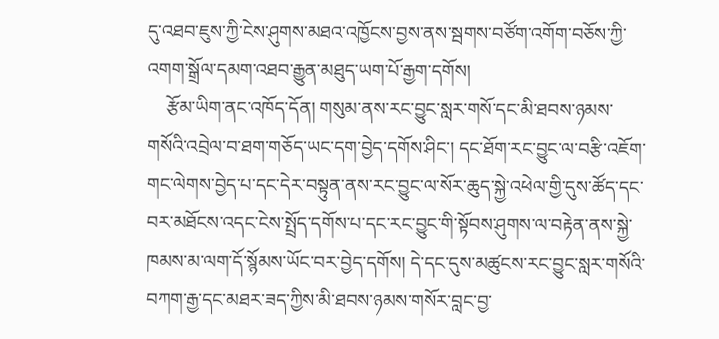དུ་འཐབ་ཇུས་ཀྱི་ངེས་ཤུགས་མཐའ་འཁྱོངས་བྱས་ནས་སྦགས་བཙོག་འགོག་བཅོས་ཀྱི་འགག་སྒྲོལ་དམག་འཐབ་རྒྱུན་མཐུད་ཡག་པོ་རྒྱག་དགོས།
    རྩོམ་ཡིག་ནང་འཁོད་དོན། གསུམ་ནས་རང་བྱུང་སླར་གསོ་དང་མི་ཐབས་ཉམས་གསོའི་འབྲེལ་བ་ཐག་གཅོད་ཡང་དག་བྱེད་དགོས་ཤིང་། དང་ཐོག་རང་བྱུང་ལ་བརྩི་འཇོག་གང་ལེགས་བྱེད་པ་དང་དེར་བསྟུན་ནས་རང་བྱུང་ལ་སོར་ཆུད་སྐྱེ་འཕེལ་གྱི་དུས་ཚོད་དང་བར་མཐོངས་འདང་ངེས་སྤྲོད་དགོས་པ་དང་རང་བྱུང་གི་སྟོབས་ཤུགས་ལ་བརྟེན་ནས་སྐྱེ་ཁམས་མ་ལག་དོ་སྙོམས་ཡོང་བར་བྱེད་དགོས། དེ་དང་དུས་མཚུངས་རང་བྱུང་སླར་གསོའི་བཀག་རྒྱ་དང་མཐར་ཟད་ཀྱིས་མི་ཐབས་ཉམས་གསོར་བླང་བྱ་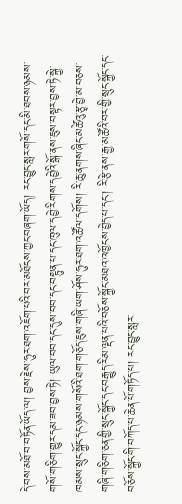དེ་བས་མཐོ་བ་བཏོན་ཡོད་ལ། བྱས་རྗེས་ཧུར་ཐག་འཇོག་པའི་བར་མཐོངས་ཀྱང་བཞག་ཡོད། རང་བྱུང་སླར་གསོ་དང་མི་ཐབས་ཉམས་གསོ་གཅིག་གྱུར་དམ་ཟབ་བྱས་ཏེ། ཡུལ་བབ་དང་དུས་བབ་དང་བསྟུན་པ་དང་ཁུལ་དབྱེ་རིགས་དབྱེའི་སྒོ་ནས་ཇུས་བསྟར་བྱས་ཏེ་སྐྱེ་ཁམས་སྲུང་སྐྱོང་དང་ཉམས་གསོའི་ཐག་གཅོད་ཇུས་གཞི་ཡག་ཤོས་ཧུར་ཐག་འཚོལ་དགོས། རི་ཆུ་ནགས་ཞིང་མཚེའུ་རྩྭ་བྱེ་མ་བཅས་གཞི་གཅིག་ཅན་གྱི་སྲུང་སྐྱོང་དང་བརྒྱུད་རིམ་ལྡན་པའི་བཅོས་སྐྱོང་མཐའ་འཁྱོངས་བྱེད་པ་དང་། རི་རྩེ་ནས་རྒྱ་མཚོའི་བར་གྱི་སྲུང་སྐྱོང་དང་བཅོས་སྐྱོང་གི་བཀོད་པ་ཆེན་པོ་གཏོད་པ། རང་བྱུང་སླར་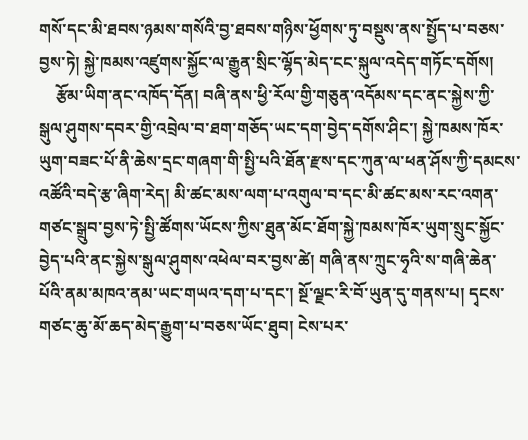གསོ་དང་མི་ཐབས་ཉམས་གསོའི་བྱ་ཐབས་གཉིས་ཕྱོགས་ཏུ་བསྡུས་ནས་སྤྱོད་པ་བཅས་བྱས་ཏེ། སྐྱེ་ཁམས་འཛུགས་སྐྱོང་ལ་རྒྱུན་སྲིང་ལྷོད་མེད་ངང་སྐུལ་འདེད་གཏོང་དགོས།
    རྩོམ་ཡིག་ནང་འཁོད་དོན། བཞི་ནས་ཕྱི་རོལ་གྱི་གཅུན་འདོམས་དང་ནང་སྐྱེས་ཀྱི་སྒུལ་ཤུགས་དབར་གྱི་འབྲེལ་བ་ཐག་གཅོད་ཡང་དག་བྱེད་དགོས་ཤིང་། སྐྱེ་ཁམས་ཁོར་ཡུག་བཟང་པོ་ནི་ཆེས་དྲང་གཞག་གི་སྤྱི་པའི་ཐོན་རྫས་དང་ཀུན་ལ་ཕན་ཤོས་ཀྱི་དམངས་འཚོའི་བདེ་རྩ་ཞིག་རེད། མི་ཚང་མས་ལག་པ་འགུལ་བ་དང་མི་ཚང་མས་རང་འགན་གཙང་སྒྲུབ་བྱས་ཏེ་སྤྱི་ཚོགས་ཡོངས་ཀྱིས་ཐུན་མོང་ཐོག་སྐྱེ་ཁམས་ཁོར་ཡུག་སྲུང་སྐྱོང་བྱེད་པའི་ནང་སྐྱེས་སྒུལ་ཤུགས་འཕེལ་བར་བྱས་ཚེ། གཞི་ནས་ཀྲུང་ཧྭའི་ས་གཞི་ཆེན་པོའི་ནམ་མཁའ་ནམ་ཡང་གཡའ་དག་པ་དང་། སྔོ་ལྗང་རི་བོ་ཡུན་དུ་གནས་པ། དྭངས་གཙང་ཆུ་མོ་ཆད་མེད་རྒྱུག་པ་བཅས་ཡོང་ཐུབ། ངེས་པར་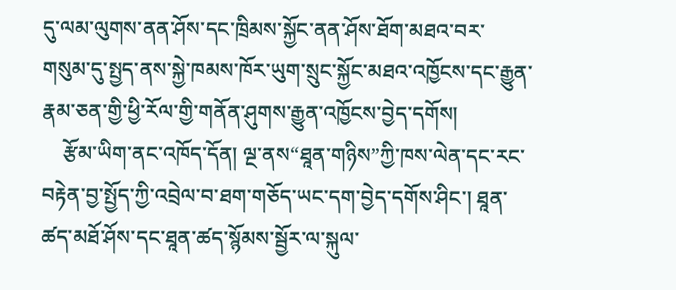དུ་ལམ་ལུགས་ནན་ཤོས་དང་ཁྲིམས་སྐྱོང་ནན་ཤོས་ཐོག་མཐའ་བར་གསུམ་དུ་སྤྱད་ནས་སྐྱེ་ཁམས་ཁོར་ཡུག་སྲུང་སྐྱོང་མཐའ་འཁྱོངས་དང་རྒྱུན་རྣམ་ཅན་གྱི་ཕྱི་རོལ་གྱི་གནོན་ཤུགས་རྒྱུན་འཁྱོངས་བྱེད་དགོས།
    རྩོམ་ཡིག་ནང་འཁོད་དོན། ལྔ་ནས“ཐཱན་གཉིས”ཀྱི་ཁས་ལེན་དང་རང་བརྟེན་བྱ་སྤྱོད་ཀྱི་འབྲེལ་བ་ཐག་གཅོད་ཡང་དག་བྱེད་དགོས་ཤིང་། ཐཱན་ཚད་མཐོ་ཤོས་དང་ཐཱན་ཚད་སྙོམས་སྦྱོར་ལ་སྐུལ་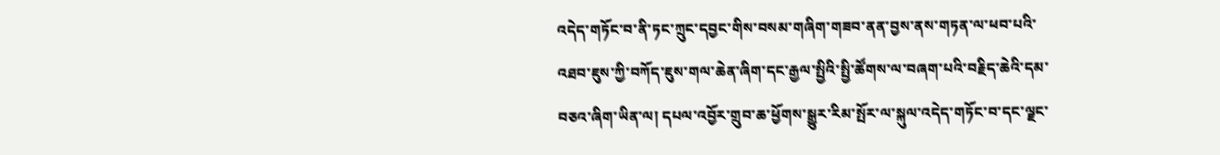འདེད་གཏོང་བ་ནི་ཏང་ཀྲུང་དབྱང་གིས་བསམ་གཞིག་གཟབ་ནན་བྱས་ནས་གཏན་ལ་ཕབ་པའི་འཐབ་ཇུས་ཀྱི་བཀོད་ཇུས་གལ་ཆེན་ཞིག་དང་རྒྱལ་སྤྱིའི་སྤྱི་ཚོགས་ལ་བཞག་པའི་བརྗིད་ཆེའི་དམ་བཅའ་ཞིག་ཡིན་ལ། དཔལ་འབྱོར་གྲུབ་ཆ་ཕྱོགས་སྒྱུར་རིམ་སྤོར་ལ་སྐུལ་འདེད་གཏོང་བ་དང་ལྗང་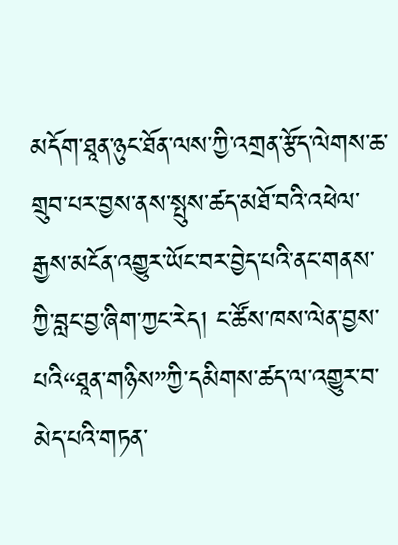མདོག་ཐཱན་ཉུང་ཐོན་ལས་ཀྱི་འགྲན་རྩོད་ལེགས་ཆ་གྲུབ་པར་བྱས་ནས་སྤུས་ཚད་མཐོ་བའི་འཕེལ་རྒྱས་མངོན་འགྱུར་ཡོང་བར་བྱེད་པའི་ནང་གནས་ཀྱི་བླང་བྱ་ཞིག་ཀྱང་རེད། ང་ཚོས་ཁས་ལེན་བྱས་པའི“ཐཱན་གཉིས”ཀྱི་དམིགས་ཚད་ལ་འགྱུར་བ་མེད་པའི་གཏན་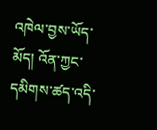འཁེལ་བྱས་ཡོད་མོད། འོན་ཀྱང་དམིགས་ཚད་འདི་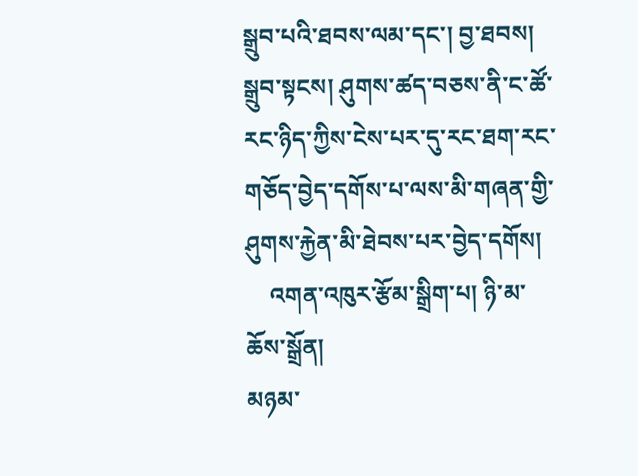སྒྲུབ་པའི་ཐབས་ལམ་དང་། བྱ་ཐབས། སྒྲུབ་སྟངས། ཤུགས་ཚད་བཅས་ནི་ང་ཚོ་རང་ཉིད་ཀྱིས་ངེས་པར་དུ་རང་ཐག་རང་གཅོད་བྱེད་དགོས་པ་ལས་མི་གཞན་གྱི་ཤུགས་རྐྱེན་མི་ཐེབས་པར་བྱེད་དགོས།
    འགན་འཁུར་རྩོམ་སྒྲིག་པ། ཉི་མ་ཆོས་སྒྲོན།
མཉམ་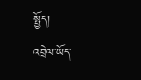སྤྱོད།
འབྲེལ་ཡོད་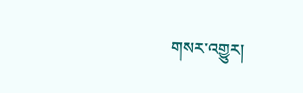གསར་འགྱུར།